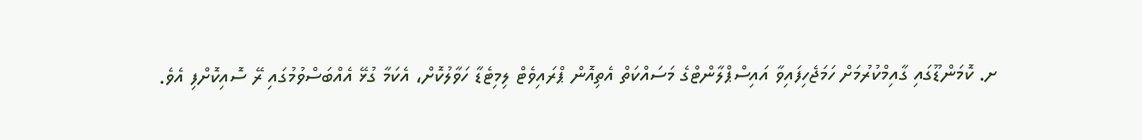ށ. ކޮމަންޑޫގައި ގާއިމްކުރުމަށް ހަމަޖެހިފައިވާ އައިސްޕްލާންޓްގެ މަސައްކަތް އެތިއޮން ޕްރައިވެޓް ލިމިޓެޑާ ހަވާލުކޮށް، އެކަމާ ގުޅޭ އެއްބަސްވުމުގައި ރޭ ސޮއިކޮށްފި އެވެ.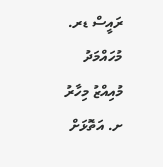ރައީސް ޑރ. މުހައްމަދު މުއިއްޒު މިހާރު ށ. އަތޮޅަށް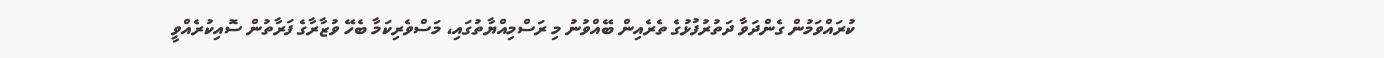ކުރައްވަމުން ގެންދަވާ ދަތުރުފުޅުގެ ތެރެއިން ބޭއްވުނު މި ރަސްމިއްޔާތުގައި، މަސްވެރިކަމާ ބެހޭ ވުޒާރާގެ ފަރާތުން ސޮއިކުރެއްވީ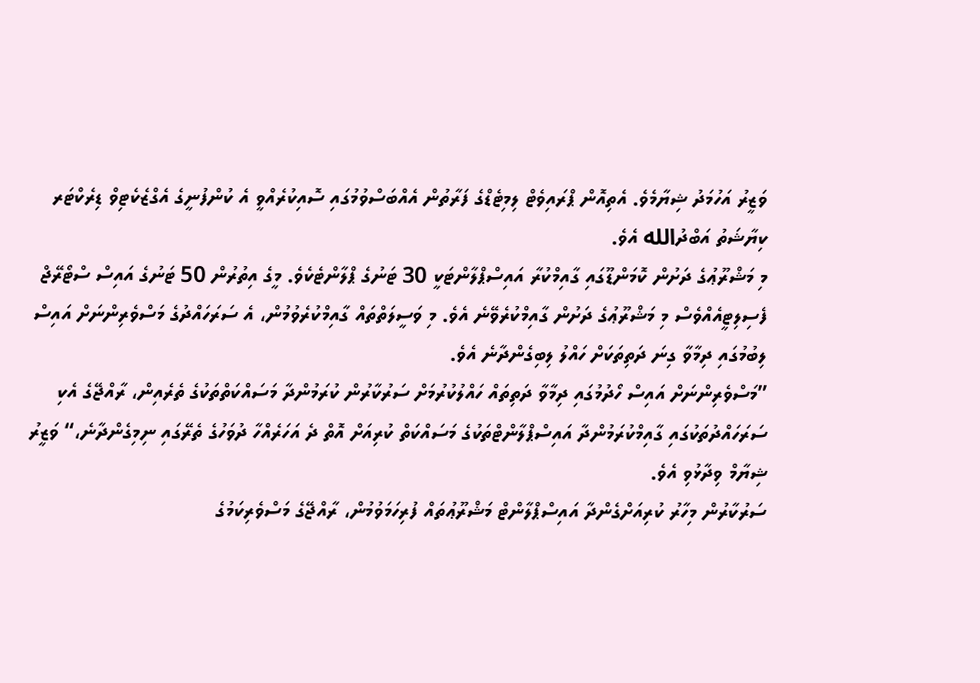ވަޒީރު އަހުމަދު ޝިޔާމެވެ. އެތިއޮން ޕްރައިވެޓް ލިމިޓެޑްގެ ފަރާތުން އެއްބަސްވުމުގައި ސޮއިކުރެއްވީ އެ ކުންފުނީގެ އެގްޒެކެޓިވް ޑިރެކްޓަރ ކިޔާޝަތު އަބްދުالله އެވެ.
މި މަޝްރޫޢުގެ ދަށުން ކޮމަންޑޫގައި ގާއިމްކުރާ އައިސްޕްލާންޓަކީ 30 ޓަނުގެ ޕްލާންޓެކެވެ. މީގެ އިތުރުން 50 ޓަނުގެ އައިސް ސްޓޯރޭޖް ފެސިލިޓީއެއްވެސް މި މަޝްރޫޢުގެ ދަށުން ގާއިމްކުރެވޭނެ އެވެ. މި ވަސީލަތްތައް ގާއިމްކުރެވުމުން، އެ ސަރަހައްދުގެ މަސްވެރިންނަށް އައިސް ލިބުމުގައި ދިމާވާ ގިނަ ދަތިތަކަށް ހައްލު ލިބިގެންދާނެ އެވެ.
”މަސްވެރިންނަށް އައިސް ހޯދުމުގައި ދިމާވާ ދަތިތައް ހައްލުކުރުމަށް ސަރުކާރުން ކުރަމުންދާ މަސައްކަތްތަކުގެ ތެރެއިން، ރާއްޖޭގެ އެކި ސަރަހައްދުތަކުގައި ގާއިމްކުރަމުންދާ އައިސްޕްލާންޓްތަކުގެ މަސައްކަތް ކުރިއަށް އޮތް ދެ އަހަރެއްހާ ދުވަހުގެ ތެރޭގައި ނިމިގެންދާނެ،“ ވަޒީރު ޝިޔާމް ވިދާޅުވި އެވެ.
ސަރުކާރުން މިހާރު ކުރިއަށްގެންދާ އައިސްޕްލާންޓް މަޝްރޫޢުތައް ފުރިހަމަވުމުން، ރާއްޖޭގެ މަސްވެރިކަމުގެ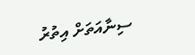ސިނާއަތަށް އިތުރު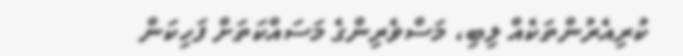ކުރިއެރުންތަކެއް ލިބި، މަސްވެރިންގެ މަސައްކަތަށް ފަހިކަން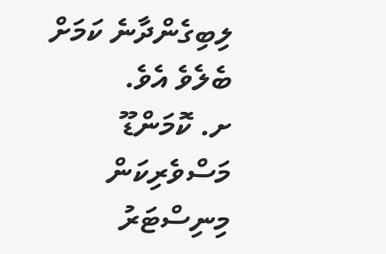ލިބިގެންދާނެ ކަމަށް ބެލެވެ އެވެ.
ށ. ކޮމަންޑޫ މަސްވެރިކަން މިނިސްޓަރު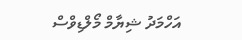އަހްމަދު ޝިޔާމް މޯލްޑިވްސް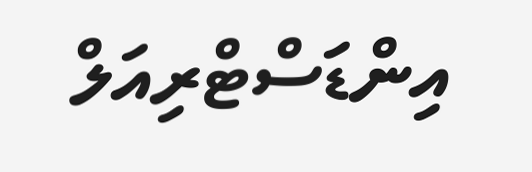އިންޑަސްޓްރިއަލް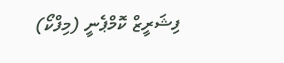ފިޝަރީޒް ކޮމްޕެނީ (މިފްކޯ)